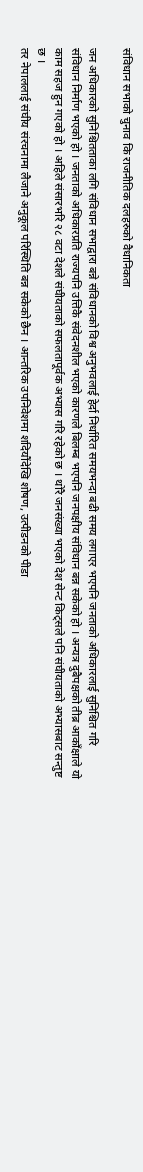संविधान सभाको चुनाव कि राजनीतिक दलहरुको वैधानिकता

जन अधिकारको सुनिश्चितताका लगि संविधान सभाद्वारा बन्ने संविधानको विश्व अनुभवलाई हेर्दा निर्धारित समयभन्दा बढी समय लगाएर भएपनि जनताको अधिकारलाई सुनिश्चित गरि संविधान निर्माण भएको हो । जनताको अधिकारप्रति राज्यपनि उत्तिकै संवेदनशील भएको कारणले बिलम्ब भएपनि जनपक्षीय संविधान बन्न सकेको हो । अन्यत्र दुबैपक्षको तीब्र आकाँक्षाले यो काम सहज हुन गएको हो । अहिले संसारभरि २८ वटा देशले संघीयताको सफलतापूर्वक अभ्यास गरि रहेको छ । थोरै जनसंख्या भएको देश सेन्ट किट्सले पनि संघीयताको अभ्यासबाट सन्तुष्ट छ ।
तर नेपाललाई संघीय संरचनामा लैजाने अनुकूल परिस्थिति बन्न सकेको छैन । आन्तरिक उपनिवेशमा शदियौंदेखि शोषण, उत्पीडनको पीडा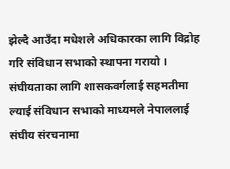झेल्दै आउँदा मधेशले अधिकारका लागि विद्रोह गरि संविधान सभाको स्थापना गरायो । संघीयताका लागि शासकवर्गलाई सहमतीमा ल्याई संविधान सभाको माध्यमले नेपाललाई संघीय संरचनामा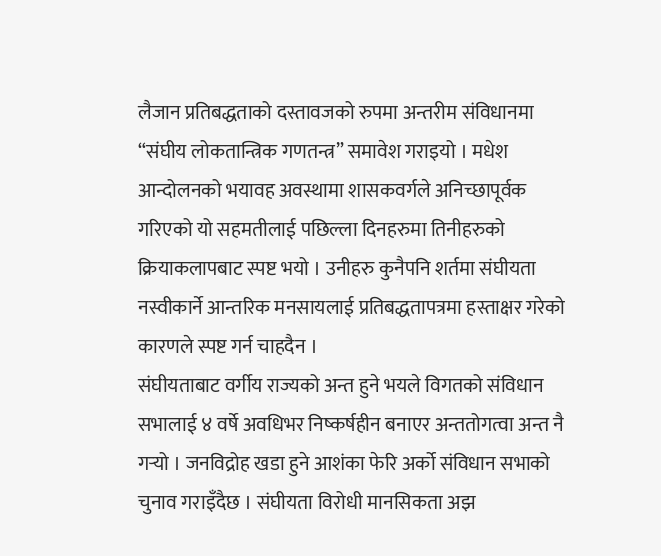लैजान प्रतिबद्धताको दस्तावजको रुपमा अन्तरीम संविधानमा “संघीय लोकतान्त्रिक गणतन्त्र” समावेश गराइयो । मधेश आन्दोलनको भयावह अवस्थामा शासकवर्गले अनिच्छापूर्वक गरिएको यो सहमतीलाई पछिल्ला दिनहरुमा तिनीहरुको क्रियाकलापबाट स्पष्ट भयो । उनीहरु कुनैपनि शर्तमा संघीयता नस्वीकार्ने आन्तरिक मनसायलाई प्रतिबद्धतापत्रमा हस्ताक्षर गरेको कारणले स्पष्ट गर्न चाहदैन ।
संघीयताबाट वर्गीय राज्यको अन्त हुने भयले विगतको संविधान सभालाई ४ वर्षे अवधिभर निष्कर्षहीन बनाएर अन्ततोगत्वा अन्त नै गर्‍यो । जनविद्रोह खडा हुने आशंका फेरि अर्को संविधान सभाको चुनाव गराइँदैछ । संघीयता विरोधी मानसिकता अझ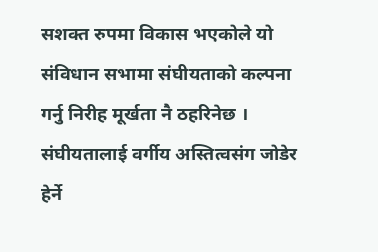सशक्त रुपमा विकास भएकोले यो संविधान सभामा संघीयताको कल्पना गर्नु निरीह मूर्खता नै ठहरिनेछ । संघीयतालाई वर्गीय अस्तित्वसंग जोडेर हेर्ने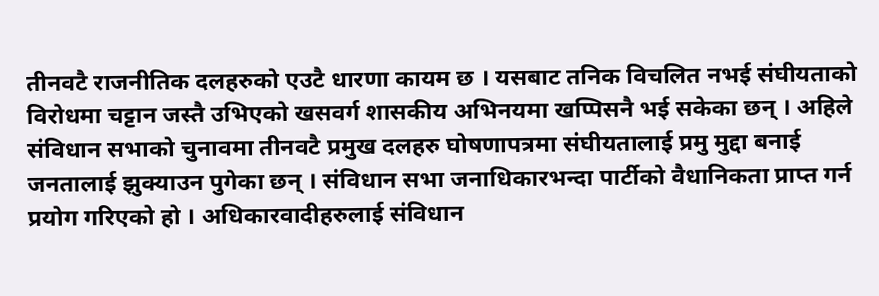तीनवटै राजनीतिक दलहरुको एउटै धारणा कायम छ । यसबाट तनिक विचलित नभई संघीयताको विरोधमा चट्टान जस्तै उभिएको खसवर्ग शासकीय अभिनयमा खप्पिसनै भई सकेका छन् । अहिले संविधान सभाको चुनावमा तीनवटै प्रमुख दलहरु घोषणापत्रमा संघीयतालाई प्रमु मुद्दा बनाई जनतालाई झुक्याउन पुगेका छन् । संविधान सभा जनाधिकारभन्दा पार्टीको वैधानिकता प्राप्त गर्न प्रयोग गरिएको हो । अधिकारवादीहरुलाई संविधान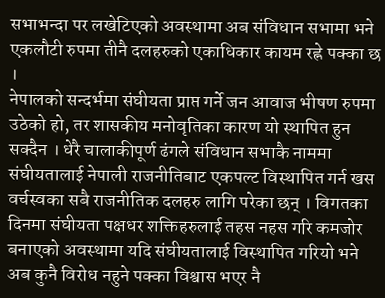सभाभन्दा पर लखेटिएको अवस्थामा अब संविधान सभामा भने एकलौटी रुपमा तीनै दलहरुको एकाधिकार कायम रह्ने पक्का छ ।
नेपालको सन्दर्भमा संघीयता प्राप्त गर्ने जन आवाज भीषण रुपमा उठेको हो, तर शासकीय मनोवृतिका कारण यो स्थापित हुन सक्दैन । धेरै चालाकीपूर्ण ढंगले संविधान सभाकै नाममा संघीयतालाई नेपाली राजनीतिबाट एकपल्ट विस्थापित गर्न खस वर्चस्वका सबै राजनीतिक दलहरु लागि परेका छन् । विगतका दिनमा संघीयता पक्षधर शक्तिहरुलाई तहस नहस गरि कमजोर बनाएको अवस्थामा यदि संघीयतालाई विस्थापित गरियो भने अब कुनै विरोध नहुने पक्का विश्वास भएर नै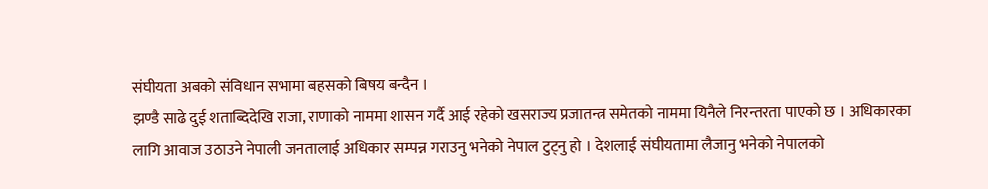संघीयता अबको संविधान सभामा बहसको बिषय बन्दैन ।
झण्डै साढे दुई शताब्दिदेखि राजा, राणाको नाममा शासन गर्दै आई रहेको खसराज्य प्रजातन्त्र समेतको नाममा यिनैले निरन्तरता पाएको छ । अधिकारका लागि आवाज उठाउने नेपाली जनतालाई अधिकार सम्पन्न गराउनु भनेको नेपाल टुट्नु हो । देशलाई संघीयतामा लैजानु भनेको नेपालको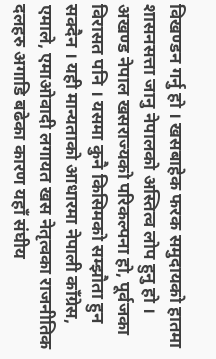विखण्डन गर्नु हो । खसबाहेक फरक समुदायको हातमा शासनसत्ता जानु नेपालको अस्तित्व लोप हुनु हो । अखण्ड नेपाल खसराज्यको परिकल्पना हो, पूर्वजका विरासत पनि । यसमा कुनै किसिमको सम्झौता हुन सक्दैन । यही मान्यताको आधारमा नेपाली काँग्रेस, एमाले, एमाओवादी लगायत खस नेतृत्वका राजनीतिक दलहरु अगाडि बढेका कारण यहाँ संघीय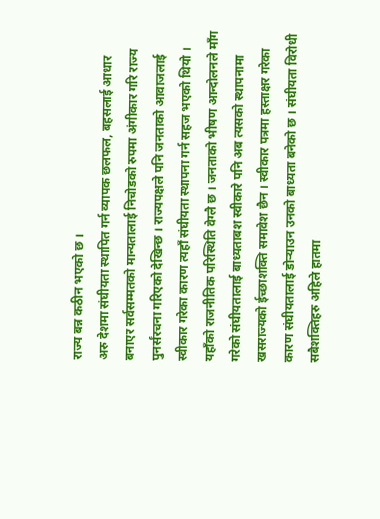राज्य बन्न कठीन भएको छ ।
अरु देशमा संघीयता स्थापित गर्न व्यापक छलफल, बहसलाई आधार बनाएर सर्वसम्मतको मान्यतालाई निचोडको रुपमा अंगीकार गरि राज्य पुनर्संरचना गरिएको देखिन्छ । राज्यपक्षले पनि जनताको आवाजलाई स्वीकार गरेका कारण त्यहाँ संघीयता स्थापना गर्न सहज भएको थियो । यहाँको राजनीतिक परिस्थिति वेग्लै छ । जनताको भीषण आन्दोलनले माँग गरेको संघीयतालाई बाध्यताबश स्वीकारे पनि अब त्यसको स्थापनामा खसराज्यको ईच्छाशक्ति समावेश छैन । स्वीकार पत्रमा हस्ताक्षर गरेका कारण संघीयतालाई डोर्‍याउन उनको बाध्यता बनेको छ । संघीयता विरोधी सबैशक्तिहरु अहिले हातमा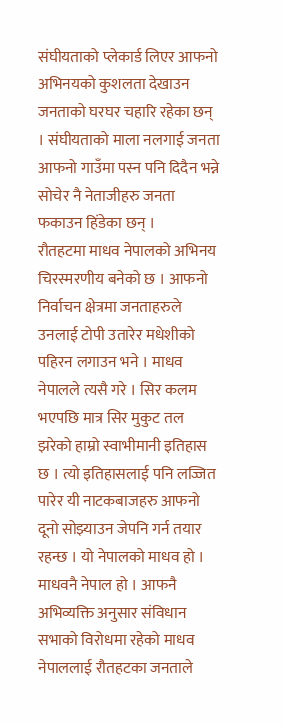संघीयताको प्लेकार्ड लिएर आफनो अभिनयको कुशलता देखाउन जनताको घरघर चहारि रहेका छन् । संघीयताको माला नलगाई जनता आफनो गाउँमा पस्न पनि दिदैन भन्ने सोचेर नै नेताजीहरु जनता फकाउन हिंडेका छन् ।
रौतहटमा माधव नेपालको अभिनय चिरस्मरणीय बनेको छ । आफनो निर्वाचन क्षेत्रमा जनताहरुले उनलाई टोपी उतारेर मधेशीको पहिरन लगाउन भने । माधव नेपालले त्यसै गरे । सिर कलम भएपछि मात्र सिर मुकुट तल झरेको हाम्रो स्वाभीमानी इतिहास छ । त्यो इतिहासलाई पनि लज्जित पारेर यी नाटकबाजहरु आफनो दूनो सोझ्याउन जेपनि गर्न तयार रहन्छ । यो नेपालको माधव हो । माधवनै नेपाल हो । आफनै अभिव्यक्ति अनुसार संविधान सभाको विरोधमा रहेको माधव नेपाललाई रौतहटका जनताले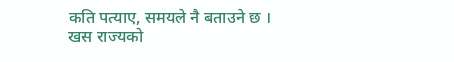कति पत्याए, समयले नै बताउने छ ।
खस राज्यको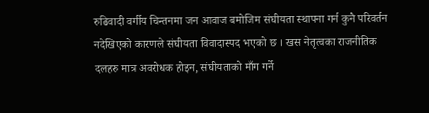रुढिवादी वर्गीय चिन्तनमा जन आवाज बमोजिम संघीयता स्थापना गर्न कुनै परिवर्तन नदेखिएको कारणले संघीयता विवादास्पद भएको छ । खस नेतृत्वका राजनीतिक दलहरु मात्र अवरोधक होइन, संघीयताको माँग गर्ने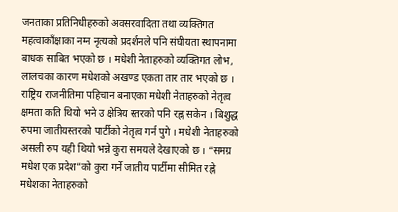जनताका प्रतिनिधीहरुको अवसरवादिता तथा व्यक्तिगत महत्वाकाँक्षाका नग्न नृत्यको प्रदर्शनले पनि संघीयता स्थापनामा बाधक साबित भएको छ । मधेशी नेताहरुको व्यक्तिगत लोभ, लालचका कारण मधेशको अखण्ड एकता तार तार भएको छ । राष्ट्रिय राजनीतिमा पहिचान बनाएका मधेशी नेताहरुको नेतृत्व क्षमता कति थियो भने उ क्षेत्रिय स्तरको पनि रह्न सकेन । बिशुद्ध रुपमा जातीयस्तरको पार्टीको नेतृत्व गर्न पुगे । मधेशी नेताहरुको असली रुप यही थियो भन्ने कुरा समयले देखाएको छ । “समग्र मधेश एक प्रदेश”को कुरा गर्ने जातीय पार्टीमा सीमित रह्ने मधेशका नेताहरुको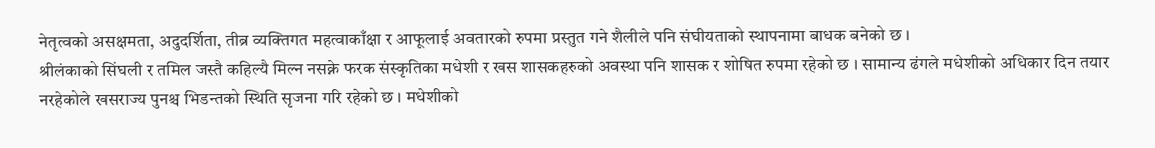नेतृत्वको असक्षमता, अदुदर्शिता, तीब्र व्यक्तिगत महत्वाकाँक्षा र आफूलाई अवतारको रुपमा प्रस्तुत गने शैलीले पनि संघीयताको स्थापनामा बाधक बनेको छ ।
श्रीलंकाको सिंघली र तमिल जस्तै कहिल्यै मिल्न नसक्ने फरक संस्कृतिका मधेशी र खस शासकहरुको अवस्था पनि शासक र शोषित रुपमा रहेको छ । सामान्य ढंगले मधेशीको अधिकार दिन तयार नरहेकोले खसराज्य पुनश्च भिडन्तको स्थिति सृजना गरि रहेको छ । मधेशीको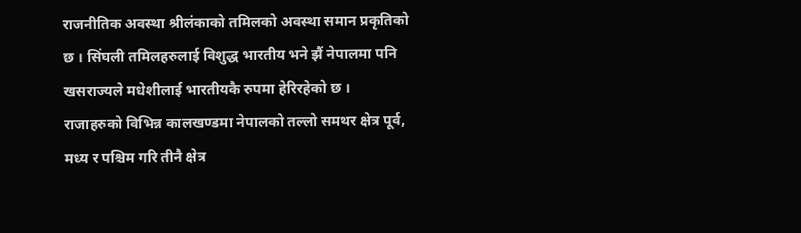राजनीतिक अवस्था श्रीलंकाको तमिलको अवस्था समान प्रकृतिको छ । सिंघली तमिलहरुलाई विशुद्ध भारतीय भने झैं नेपालमा पनि खसराज्यले मधेशीलाई भारतीयकै रुपमा हेरिरहेको छ । राजाहरुको विभिन्न कालखण्डमा नेपालको तल्लो समथर क्षेत्र पूर्व, मध्य र पश्चिम गरि तीनै क्षेत्र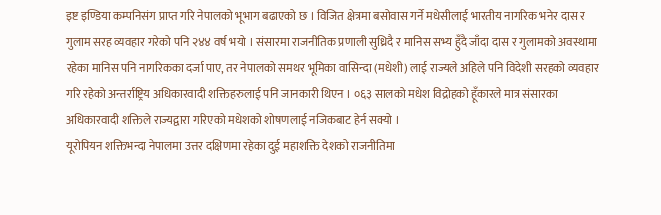इष्ट इण्डिया कम्पनिसंग प्राप्त गरि नेपालको भूभाग बढाएको छ । विजित क्षेत्रमा बसोवास गर्ने मधेसीलाई भारतीय नागरिक भनेर दास र गुलाम सरह व्यवहार गरेको पनि २४४ वर्ष भयो । संसारमा राजनीतिक प्रणाली सुध्रिदै र मानिस सभ्य हुँदै जाँदा दास र गुलामको अवस्थामा रहेका मानिस पनि नागरिकका दर्जा पाए, तर नेपालको समथर भूमिका वासिन्दा (मधेशी) लाई राज्यले अहिले पनि विदेशी सरहको व्यवहार गरि रहेको अन्तर्राष्ट्रिय अधिकारवादी शक्तिहरुलाई पनि जानकारी थिएन । ०६३ सालको मधेश विद्रोहको हूँकारले मात्र संसारका अधिकारवादी शक्तिले राज्यद्वारा गरिएको मधेशको शोषणलाई नजिकबाट हेर्न सक्यो ।
यूरोपियन शक्तिभन्दा नेपालमा उत्तर दक्षिणमा रहेका दुई महाशक्ति देशको राजनीतिमा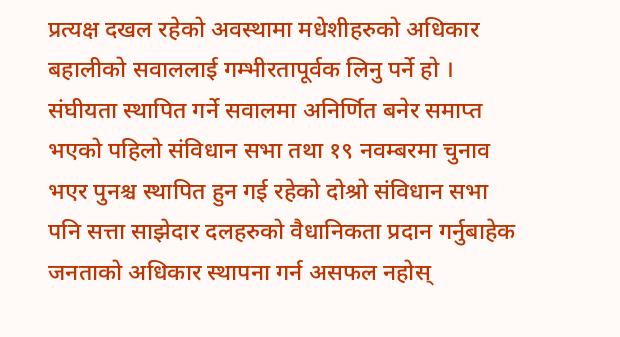प्रत्यक्ष दखल रहेको अवस्थामा मधेशीहरुको अधिकार बहालीको सवाललाई गम्भीरतापूर्वक लिनु पर्ने हो । संघीयता स्थापित गर्ने सवालमा अनिर्णित बनेर समाप्त भएको पहिलो संविधान सभा तथा १९ नवम्बरमा चुनाव भएर पुनश्च स्थापित हुन गई रहेको दोश्रो संविधान सभा पनि सत्ता साझेदार दलहरुको वैधानिकता प्रदान गर्नुबाहेक जनताको अधिकार स्थापना गर्न असफल नहोस्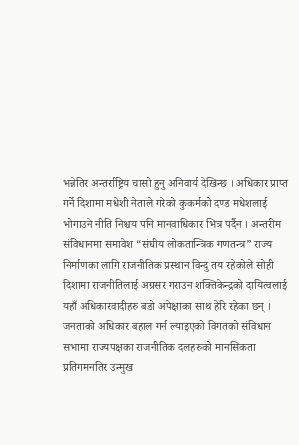भन्नेतिर अन्तर्राष्ट्रिय चासो हुनु अनिवार्य देखिन्छ । अधिकार प्राप्त गर्ने दिशामा मधेशी नेताले गरेको कुकर्मको दण्ड मधेशलाई भोगाउने नीति निश्चय पनि मानवाधिकार भित्र पर्दैन । अन्तरीम संविधानमा समावेश “संघीय लोकतान्त्रिक गणतन्त्र” राज्य निर्माणका लागि राजनीतिक प्रस्थान विन्दु तय रहेकोले सोही दिशामा राजनीतिलाई अग्रसर गराउन शक्तिकेन्द्रको दायित्वलाई यहाँ अधिकारवादीहरु बडो अपेक्षाका साथ हेरि रहेका छन् ।
जनताको अधिकार बहाल गर्न ल्याइएको विगतको संविधान सभामा राज्यपक्षका राजनीतिक दलहरुको मानसिकता प्रतिगमनतिर उन्मुख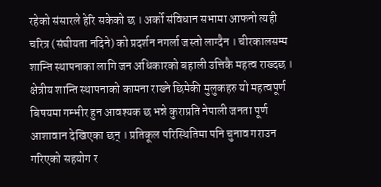रहेको संसारले हेरि सकेको छ । अर्को संविधान सभामा आफनो त्यही चरित्र (संघीयता नदिने) को प्रदर्शन नगर्ला जस्तो लाग्दैन । चीरकालसम्म शान्ति स्थापनाका लागि जन अधिकारको बहाली उत्तिकै महत्व राख्दछ । क्षेत्रीय शान्ति स्थापनाको कामना राख्ने छिमेकी मुलुकहरु यो महत्वपूर्ण बिषयमा गम्भीर हुन आवश्यक छ भन्ने कुराप्रति नेपाली जनता पूर्ण आशावान देखिएका छन् । प्रतिकूल परिस्थितिमा पनि चुनाव गराउन गरिएको सहयोग र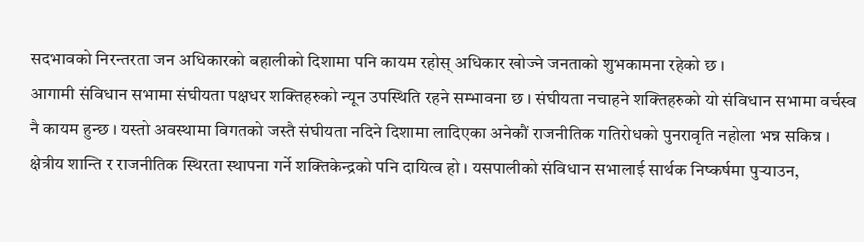सदभावको निरन्तरता जन अधिकारको बहालीको दिशामा पनि कायम रहोस् अधिकार खोज्ने जनताको शुभकामना रहेको छ ।
आगामी संविधान सभामा संघीयता पक्षधर शक्तिहरुको न्यून उपस्थिति रहने सम्भावना छ । संघीयता नचाहने शक्तिहरुको यो संविधान सभामा वर्चस्व नै कायम हुन्छ । यस्तो अवस्थामा विगतको जस्तै संघीयता नदिने दिशामा लादिएका अनेकौं राजनीतिक गतिरोधको पुनरावृति नहोला भन्न सकिन्न । क्षेत्रीय शान्ति र राजनीतिक स्थिरता स्थापना गर्ने शक्तिकेन्द्रको पनि दायित्व हो । यसपालीको संविधान सभालाई सार्थक निष्कर्षमा पुर्‍याउन,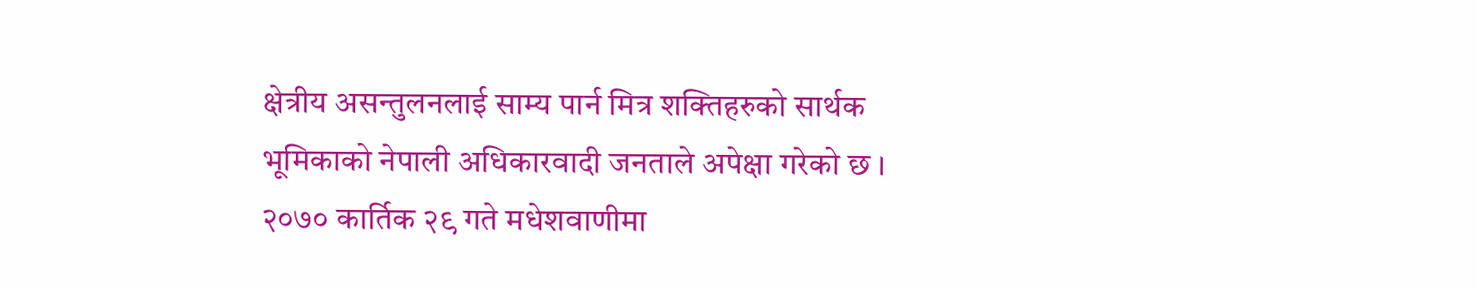क्षेत्रीय असन्तुलनलाई साम्य पार्न मित्र शक्तिहरुको सार्थक भूमिकाको नेपाली अधिकारवादी जनताले अपेक्षा गरेको छ ।
२०७० कार्तिक २९ गते मधेशवाणीमा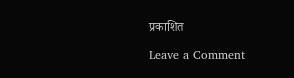प्रकाशित

Leave a Comment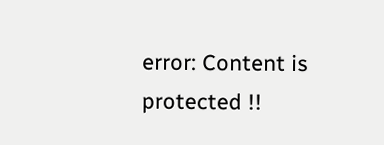error: Content is protected !!